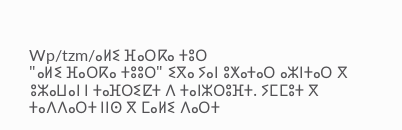Wp/tzm/ⴰⵍⵉ ⴼⴰⵔⴽⴰ ⵜⵓⵔ
"ⴰⵍⵉ ⴼⴰⵔⴽⴰ ⵜⵓⵓⵔ" ⵉⴳⴰ ⵢⴰⵏ ⵓⵅⴰⵜⴰⵔ ⴰⵣⵏⵜⴰⵔ ⴳ ⵓⵣⴰⵡⴰⵏ ⵏ ⵜⴰⴼⵔⵉⵇⵜ ⴷ ⵜⴰⵏⵣⵔⵓⴼⵜ. ⵢⵎⵎⵓⵜ ⴳ ⵜⴰⴷⴷⴰⵔⵜ ⵏⵏⵙ ⴳ ⵎⴰⵍⵉ ⴷⴰⵔⵜ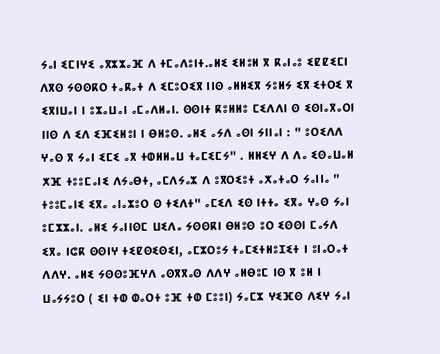ⵢⴰⵏ ⵉⵎⵏⵖⵉ ⴰⴳⵣⵣⴰⴼ ⴷ ⵜⵎⴰⴷⵓⵏⵜ.ⴰⵍⵉ ⵉⵍⵓⵍ ⴳ ⴽⴰⵏⴰⵓ ⵉⵇⵇⵉⵎⵏ ⴷⴳⵙ ⵢⵙⵙⴽⵔ ⵜⴰⴽⴰⵜ ⴷ ⵉⵎⵓⵔⵉⴳ ⵏⵏⵙ ⴰⵍⵍⵉⴳ ⵢⵓⵍⵢ ⵉⴳ ⵉⵜⵔⵉ ⴳ ⵉⴳⵏⵡⴰⵏ ⵏ ⵓⵣⴰⵡⴰⵏ ⴰⵎⴰⴷⵍⴰⵏ. ⵙⵙⵏⵜ ⴽⵓⵍⵍⵓ ⵎⵉⴷⴷⵏ ⵙ ⵉⵙⵏⴰⴳⴰⵔⵏ ⵏⵏⵙ ⴷ ⵉⴷ ⵉⴼⵉⵍⵓⵏ ⵏ ⴱⵍⵓⵙ. ⴰⵍⵉ ⴰⵢⴷ ⴰⵙⵏ ⵢⵏⵏⴰⵏ : " ⵓⵔⵉⴷⴷ ⵖⴰⵙ ⴳ ⵢⴰⵏ ⵉⵎⵉ ⴰⴳ ⵜⵀⵍⵍⴰⵡ ⵜⴰⵎⵉⵎⵢ" . ⵍⵍⵉⵖ ⴷ ⴷⴰ ⵉⵙⴰⵡⴰⵍ ⵅⴼ ⵜⵓⵓⵎⴰⵏⵉ ⴷⵢⴰⴱⵜ, ⴰⵎⴷⵢⴰⵣ ⴷ ⵓⴳⵔⵉⵓⵜ ⴰⵅⴰⵜⴰⵔ ⵢⴰⵏⵏⴰ " ⵜⵓⵓⵎⴰⵏⵉ ⵉⴳⴰ ⴰⵏⴰⵣⵓⵔ ⵙ ⵜⵉⴷⵜ" ⴰⵎⵉⴷ ⵉⵙ ⵏⵜⵜⴰ ⵉⴳⴰ ⵖⴰⵙ ⵢⴰⵏ ⵓⵎⵣⵣⴰⵏ. ⴰⵍⵉ ⵢⴰⵏⵏⵙⵎ ⵡⵉⴷⴰ ⵢⵙⵙⴽⵏ ⴱⵍⵓⵙ ⵓⵔ ⵉⵙⵙⵏ ⵎⴰⵢⴷ ⵉⴳⴰ ⵏⵛⴽ ⵙⵙⵏⵖ ⵜⵉⵇⵙⵉⵙⵉⵏ, ⴰⵎⵣⵔⵓⵢ ⵜⴰⵎⵉⵜⵍⵓⵊⵉⵜ ⵏ ⵓⵏⴰⵔⴰⵜ ⴷⴷⵖ. ⴰⵍⵉ ⵢⵙⵙⵓⴼⵖⴷ ⴰⵙⴳⴳⴰⵙ ⴷⴷⵖ ⴰⵍⴱⵓⵎ ⵏⵙ ⴳ ⵓⵍ ⵏ ⵡⴰⵢⵢⵓⵔ ( ⵉⵏ ⵜⵀ ⵀⴰⵔⵜ ⵓⴼ ⵜⵀ ⵎⵓⵓⵏ) ⵢⴰⵎⵣ ⵖⵉⴼⵙ ⴷⵉⵖ ⵢⴰⵏ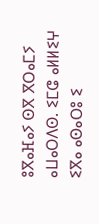ⵓⴳⴰⴼⴰⵢ ⵙⴳ ⴳⵔⴰⵎⵢ ⴰⵡⴰⵔⴷⵙ. ⵉⵎⵛ ⴰⵍⵍⵉⵖ ⵉⴳⴰ ⴰⵙⴰⵔⵓ ⵉ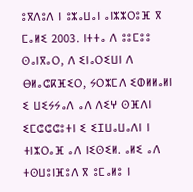ⵓⴳⴷⵓⴷ ⵏ ⵓⵣⴰⵡⴰⵏ ⴰⵏⵣⵣⵔⵓⴼ ⴳ ⵎⴰⵍⵉ 2003. ⵏⵜⵜⴰ ⴷ ⵓⵓⵎⵓⵓ ⵙⴰⵏⴳⴰⵔ, ⴷ ⵉⵏⴰⵔⵉⵡⵏ ⴷ ⴱⵍⴰⵛⴽⴼⵉⵔ, ⵢⵔⵣⵎⴷ ⵉⵀⵍⵍⴰⵍⵏ ⵉ ⵡⵉⵢⵢⴰⴷ ⴰⴷ ⴷⵉⵖ ⵙⴼⴷⵏ ⵉⵎⵛⵛⵛⵓⵜⵏ ⵉ ⵉⵊⵡⴰⵡⴰⴷⵏ ⵏ ⵜⵏⵣⵔⴰⴼ ⴰⴷ ⵏⵉⵙⵉⵍ. ⴰⵍⵉ ⴰⴷ ⵜⵙⵡⵓⵏⴼⵓⴷ ⴳ ⵓⵎⴰⵍⵓ ⵏ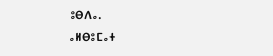ⵓⴱⴷⴰ.
ⴰⵍⴱⵓⵎⴰⵜ